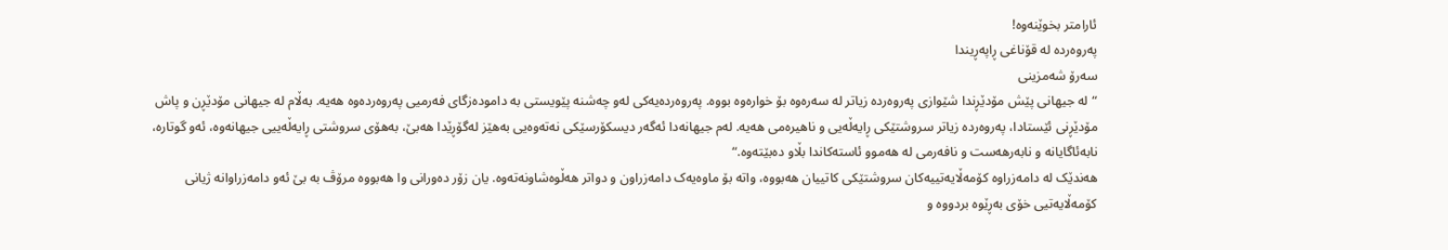ئارامتر بخوێنەوە!
پەروەردە له قۆناغی ڕاپەڕیندا
سەرۆ شەمزینی
“لە جیهانی پێش مۆدێڕندا شێوازی پەروەردە زیاتر لە سەرەوە بۆ خوارەوە بووە. پەروەردەیەکی لەو چەشنه پێویستی به دامودەزگای فەرمیی پەروەردەوە هەیە. بەڵام لە جیهانی مۆدێڕن و پاش مۆدێڕنی ئێستادا، پەروەردە زیاتر سروشتێکی ڕایەڵەیی و ناهیرەمی هەیە. لەم جیهانەدا ئەگەر دیسکۆرسێکی نەتەوەیی بەهێز لەگۆڕێدا هەبێ، بەهۆی سروشتی ڕایەڵەییی جیهانەوە، ئەو گوتارە، نابەئاگایانە و نابەرهەست و نافەرمی لە هەموو ئاستەکاندا بڵاو دەبێتەوە.“
هەندێک لە دامەزراوە کۆمەڵایەتییەکان سروشتێکی کاتییان هەبووە، واتە بۆ ماوەیەک دامەزراون و دواتر هەڵوەشاونەتەوە. یان زۆر دەورانی وا هەبووە مرۆڤ بە بێ ئەو دامەزراوانە ژیانی کۆمەڵایەتیی خۆی بەڕێوە بردووە و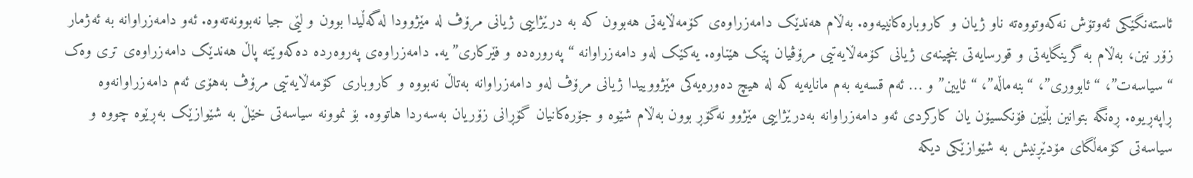ئاستەنگێکی ئەوتۆش نەکەوتووەتە ناو ژیان و کاروبارەکانییەوە. بەڵام هەندێک دامەزراوەی کۆمەڵایەتی هەبوون کە بە درێژاییی ژیانی مرۆڤ لە مێژوودا لەگەڵیدا بوون و لێی جیا نەبوونەتەوە. ئەو دامەزراوانە بە ئەژمار زۆر نین، بەڵام به گرینگایەتی و قورسایەتی بنچینەی ژیانی کۆمەڵایەتیی مرۆڤیان پێک هێناوە. یەکێک لەو دامەزراوانە “پەرورەدە و فێرکاری”یە. دامەزراوەی پەروەردە دەکەوێتە پاڵ هەندێک دامەزراوەی تری وەک “سیاسەت”، “ئابووری”، “بنەماڵە”، “ئایین” و … ئەم قسەیە بەم مانایەیە کە لە هیچ دەورەیەکی مێژووییدا ژیانی مرۆڤ لەو دامەزراوانە بەتاڵ نەبووه و کاروباری کۆمەڵایەتیی مرۆڤ بەهۆی ئەم دامەزراوانەوە ڕاپەڕیوە. ڕەنگه بتوانین بڵێین فۆنکسیۆن یان کارکردی ئەو دامەزراوانە بەدرێژاییی مێژوو نەگۆڕ بوون بەڵام شێوە و جۆرەکانیان گۆڕانی زۆریان بەسەردا هاتووە. بۆ نموونە سیاسەتی خێڵ بە شێوازێک بەڕێوە چووە و سیاسەتی کۆمەڵگای مۆدێڕنیش به شێوازێکی دیکە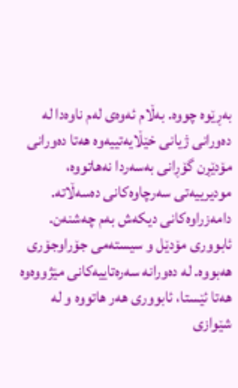بەڕێوە چووە. بەڵام ئەوەی لەم ناوەدا لە دەورانی ژیانی خێڵایەتییەوە هەتا دەورانی مۆدێڕن گۆڕانی بەسەردا نەهاتووە، مودیرییەتی سەرچاوەکانی دەسەڵاتە. دامەزراوەکانی دیکەش بەم چەشنەن. ئابووری مۆدێل و سیستەمی جۆراوجۆری هەبووە. لە دەورانە سەرەتاییەکانی مێژووەوە هەتا ئێستا، ئابووری هەر هاتووە و لە شێوازی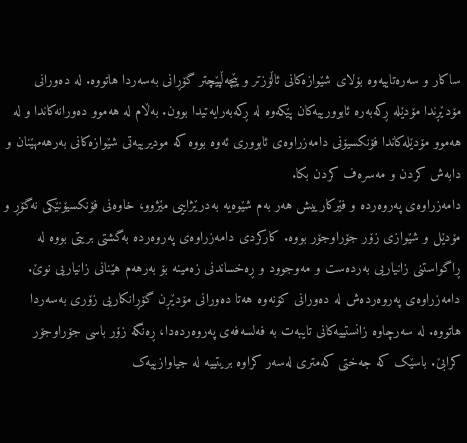ساکار و سەرەتاییەوە بۆلای شێوازەکانی ئاڵۆزتر و پێچەڵپێچتر گۆڕانی بەسەردا هاتووە. لە دەورانی مۆدێڕندا مۆدێلە ڕکەبەرە ئابوورییەکان پێکەوە لە ڕکەبەرایەتیدا بوون. بەڵام لە هەموو دەورانەکاندا و لە هەموو مۆدێلەکاندا فۆنکسیۆنی دامەزراوەی ئابووری ئەوە بووە کە مودیرییەتی شێوازەکانی بەرهەمهێنان و دابەش کردن و مەسرەف کردن بکا.
دامەزراوەی پەروەردە و فێرکارییش هەر بەم شێوەیە بەدرێژاییی مێژوو، خاوەنی فۆنکسیۆنێکی نەگۆڕ و مۆدێل و شێوازی زۆر جۆراوجۆر بووە. کارکردی دامەزراوەی پەروەردە بەگشتی بریتی بووە لە ڕاگواستنی زانیاریی بەردەست و مەوجوود و ڕەخساندنی زەمینە بۆ بەرهەم هێنانی زانیاریی نوێ.
دامەزراوەی پەروەردەش لە دەورانی کۆنەوە هەتا دەورانی مۆدێڕن گۆڕانکاریی زۆری بەسەردا هاتووە. لە سەرچاوە زانستییەکانی تایبەت به فەلسەفەی پەروەردەدا، ڕەنگه زۆر باسی جۆراوجۆر کرابێ. باسێک کە جەختی کەمتری لەسەر کراوە بریتییە لە جیاوازییەک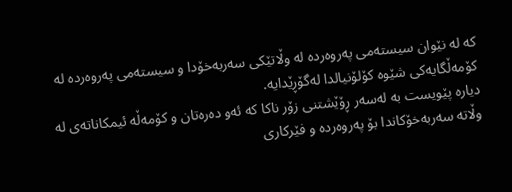کە لە نێوان سیستەمی پەروەردە لە وڵاتێکی سەربەخۆدا و سیستەمی پەروەردە لە کۆمەڵگایەکی شێوە کۆلۆنیالدا لەگۆڕێدایە.
دیارە پێویست به لەسەر ڕۆێشتنی زۆر ناکا کە ئەو دەرەتان و کۆمەڵە ئیمکاناتەی لە وڵاتە سەربەخۆکاندا بۆ پەروەردە و فێرکاری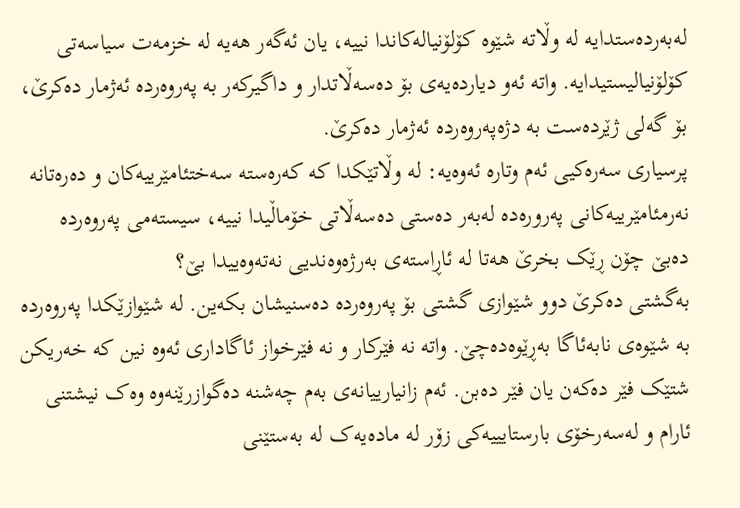لەبەردەستدایە لە وڵاتە شێوە کۆلۆنیالەکاندا نییە، یان ئەگەر هەیە لە خزمەت سیاسەتی کۆلۆنیالیستیدایە. واتە ئەو دیاردەیەی بۆ دەسەڵاتدار و داگیرکەر به پەروەردە ئەژمار دەکرێ، بۆ گەلی ژێردەست به دژەپەروەردە ئەژمار دەکرێ.
پرسیاری سەرەکیی ئەم وتارە ئەوەیە: لە وڵاتێکدا کە کەرەستە سەختئامێرییەکان و دەرەتانە نەرمئامێرییەکانی پەرورەدە لەبەر دەستی دەسەڵاتی خۆماڵیدا نییە، سیستەمی پەروەردە دەبێ چۆن ڕێک بخرێ هەتا لە ئاڕاستەی بەرژەوەندیی نەتەوەییدا بێ؟
بەگشتی دەکرێ دوو شێوازی گشتی بۆ پەروەردە دەسنیشان بکەین. لە شێوازێکدا پەروەردە به شێوەی نابەئاگا بەڕێوەدەچێ. واتە نە فێرکار و نە فێرخواز ئاگاداری ئەوە نین کە خەریکن شتێک فێر دەکەن یان فێر دەبن. ئەم زانیارییانەی بەم چەشنە دەگوازرێنەوە وەک نیشتنی ئارام و لەسەرخۆی بارستایییەکی زۆر لە مادەیەک لە بەستێنی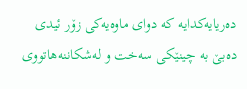دەریایەکدایە کە دوای ماوەیەکی زۆر ئیدی دەبێ به چینێکی سەخت و لەشکاننەهاتووی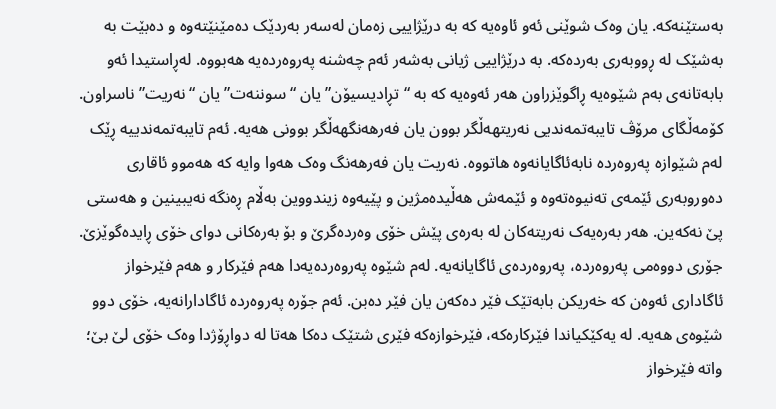بەستێنەکە. یان وەک شوێنی ئەو ئاوەیە کە بە درێژاییی زەمان لەسەر بەردێک دەمێنێتەوە و دەبێت بە بەشێک لە ڕووبەری بەردەکە. بە درێژاییی ژیانی بەشەر ئەم چەشنە پەروەردەیە هەبووە. لەڕاستیدا ئەو بابەتانەی بەم شێوەیە ڕاگوێزراون هەر ئەوەیە کە به “تڕادیسیۆن” یان “سوننەت” یان “نەریت” ناسراون. کۆمەڵگای مرۆڤ تایبەتمەندیی نەریتهەڵگر بوون یان فەرهەنگهەڵگر بوونی هەیە. ئەم تایبەتمەندییە ڕێک لەم شێوازە پەروەردە نابەئاگایانەوە هاتووە. نەریت یان فەرهەنگ وەک هەوا وایە کە هەموو ئاقاری دەوروبەری ئێمەی تەنیوەتەوە و ئێمەش هەڵیدەمژین و پێیەوە زیندووین بەڵام ڕەنگه نەیبینین و هەستی پێ نەکەین. هەر بەرەیەک نەریتەکان لە بەرەی پێش خۆی وەردەگرێ و بۆ بەرەکانی دوای خۆی ڕایدەگوێزێ.
جۆری دووەمی پەروەردە، پەروەردەی ئاگایانەیە. لەم شێوە پەروەردەیەدا هەم فێرکار و هەم فێرخواز ئاگاداری ئەوەن کە خەریکن بابەتێک فێر دەکەن یان فێر دەبن. ئەم جۆرە پەروەردە ئاگادارانەیە، خۆی دوو شێوەی هەیە. لە یەکێکیاندا فێرکارەکە، فێرخوازەکە فێری شتێک دەکا هەتا لە دواڕۆژدا وەک خۆی لێ بێ؛ واتە فێرخواز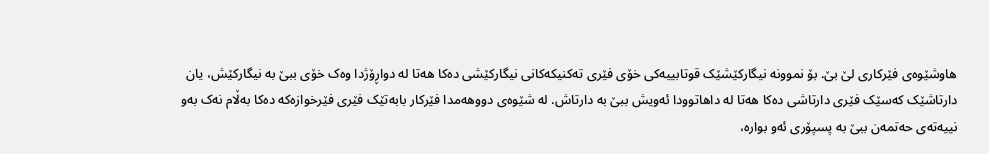هاوشێوەی فێرکاری لێ بێ. بۆ نموونە نیگارکێشێک قوتابییەکی خۆی فێری تەکنیکەکانی نیگارکێشی دەکا هەتا لە دواڕۆژدا وەک خۆی ببێ به نیگارکێش، یان دارتاشێک کەسێک فێری دارتاشی دەکا هەتا لە داهاتوودا ئەویش ببێ به دارتاش. لە شێوەی دووهەمدا فێرکار بابەتێک فێری فێرخوازەکە دەکا بەڵام نەک بەو نییەتەی حەتمەن ببێ بە پسپۆری ئەو بوارە،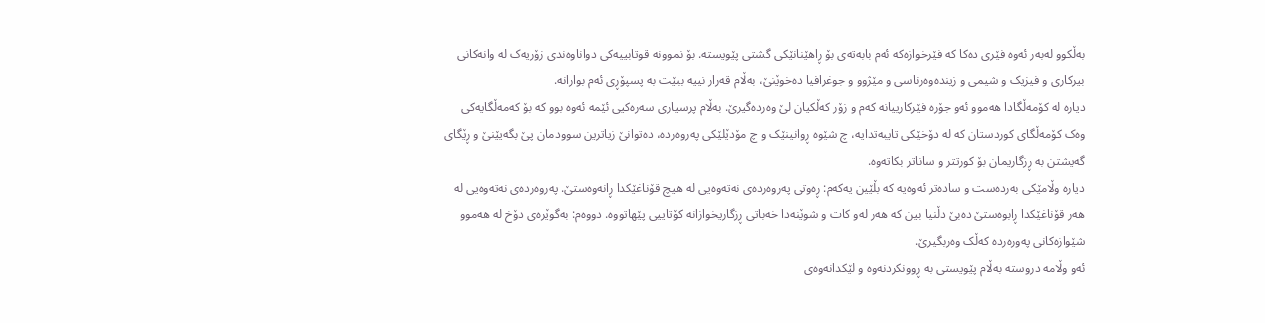بەڵکوو لەبەر ئەوە فێری دەکا کە فێرخوازەکە ئەم بابەتەی بۆ ڕاهێنانێکی گشتی پێویستە. بۆ نموونە قوتابییەکی دواناوەندی زۆریەک لە وانەکانی بیرکاری و فیزیک و شیمی و زیندەوەرناسی و مێژوو و جوغرافیا دەخوێنێ، بەڵام قەرار نییە ببێت به پسپۆڕی ئەم بوارانە.
دیارە لە کۆمەڵگادا هەموو ئەو جۆرە فێرکارییانە کەم و زۆر کەڵکیان لێ وەردەگیرێ. بەڵام پرسیاری سەرەکیی ئێمە ئەوە بوو که بۆ کەمەڵگایەکی وەک کۆمەڵگای کوردستان کە لە دۆخێکی تایبەتدایە، چ شێوە ڕوانینێک و چ مۆدێلێکی پەروەردە، دەتوانێ زیاترین سوودمان پێ بگەیێنێ و ڕێگای گەیشتن به ڕزگاریمان بۆ کورتتر و ساناتر بکاتەوە.
دیارە وڵامێکی بەردەست و سادەتر ئەوەیە کە بڵێین یەکەم: ڕەوتی پەروەردەی نەتەوەیی لە هیچ قۆناغێکدا ڕانەوەستێ. پەروەردەی نەتەوەیی لە هەر قۆناغێکدا ڕابوەستێ دەبێ دڵنیا بین کە هەر لەو کات و شوێنەدا خەباتی ڕزگاریخوازانە کۆتاییی پێهاتووە. دووەم: بەگوێرەی دۆخ لە هەموو شێوازەکانی پەورەردە کەڵک وەربگیرێ.
ئەو وڵامە دروستە بەڵام پێویستی به ڕوونکردنەوە و لێکدانەوەی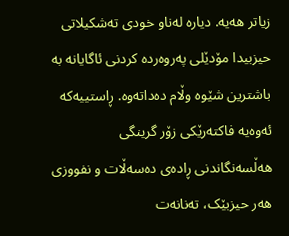زیاتر هەیە. دیارە لەناو خودی تەشکیلاتی حیزبیدا مۆدێلی پەروەردە کردنی ئاگایانە بە باشترین شێوە وڵام دەداتەوە. ڕاستییەکە ئەوەیە فاکتەرێکی زۆر گرینگی هەڵسەنگاندنی ڕادەی دەسەڵات و نفووزی هەر حیزبێک، تەنانەت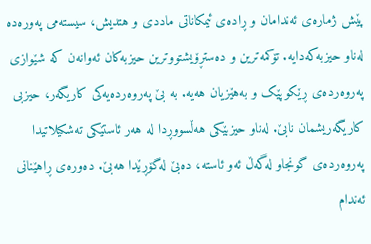پێش ژمارەی ئەندامان و ڕادەی ئیمکاناتی ماددی و هتدیش، سیستەمی پەورەدە لەناو حیزبەکەدایە. تۆکمەترین و دەستڕۆیشتووترین حیزبەکان ئەوانەن کە شێوازی پەروەردەی ڕێکوپێک و بەهێزیان هەیە. بە بێ پەروەردەیەکی کاریگەر، حیزبی کاریگەریشمان نابێ. لەناو حیزبێکی هەڵسووڕدا لە هەر ئاستێکی تەشکیلاتیدا پەروەردەی گونجاو لەگەڵ ئەو ئاستە، دەبێ لەگۆڕێدا هەبێ. دەورەی ڕاهێنانی ئەندام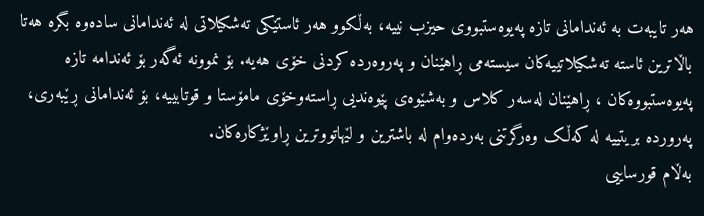هەر تایبەت بە ئەندامانی تازە پەیوەستبووی حیزب نییە، بەڵکوو هەر ئاستێکی تەشکیلاتی لە ئەندامانی سادەوە بگرە هەتا باڵاترین ئاستە تەشکیلاتییەکان سیستەمی ڕاهێنان و پەروەردە کردنی خۆی هەیە. بۆ نموونە ئەگەر بۆ ئەندامە تازە پەیوەستبووەکان ، ڕاهێنان لەسەر کلاس و بەشێوەی پێوەندیی ڕاستەوخۆی مامۆستا و قوتابییە، بۆ ئەندامانی ڕێبەری، پەروردە بریتییە لە کەڵک وەرگرتنی بەردەوام لە باشترین و لێهاتووترین ڕاوێژکارەکان.
بەڵام قورساییی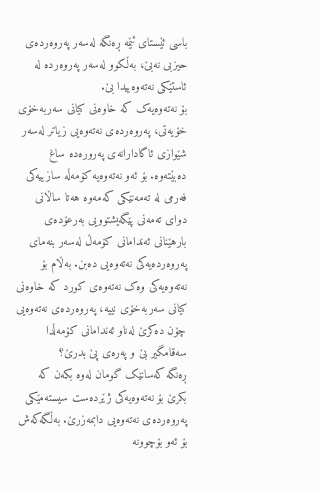باسی ئێستای ئێمە ڕەنگه لەسەر پەروەردەی حیزبی نەبێ، بەڵکوو لەسەر پەروەردە لە ئاستێکی نەتەوەییدا بێ.
بۆ نەتەوەیەک کە خاوەنی کیانی سەربەخۆی خۆیەتی، پەروەردەی نەتەوەیی زیاتر لەسەر شێوازی ئاگادارانەی پەرورەدە ساغ دەبێتەوە. بۆ ئەو نەتەوەیە کۆمەڵە سازییەکی فەرمی لە تەمەنێکی کەمەوە هەتا ساڵانی دوای تەمەنی پێگەیشتوویی بەرعۆدەی بارهێنانی ئەندامانی کۆمەڵ لەسەر بنەمای پەروەردەیەکی نەتەوەیی دەبن. بەڵام بۆ نەتەوەیەکی وەک نەتەوەی کورد کە خاوەنی کیانی سەربەخۆی نییە، پەروەردەی نەتەوەیی چۆن دەکرێ لەناو ئەندامانی کۆمەڵدا سەقامگیر بێ و پەرەی پێ بدرێ؟
ڕەنگه کەسانێک گومان لەوە بکەن کە بکرێ بۆ نەتەوەیەکی ژێردەست سیستەمێکی پەروەردەی نەتەوەیی دابمەزرێ. بەڵگەکەش بۆ ئەو بۆچوونه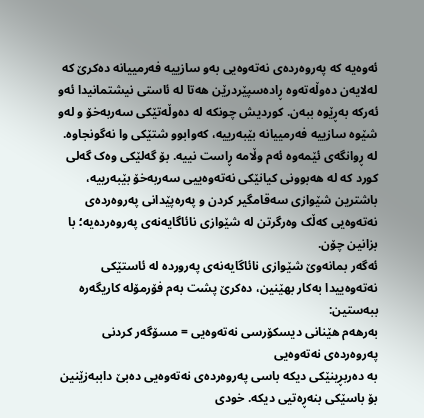ئەوەیە کە پەروەردەی نەتەوەیی بەو سازییە فەرمییانە دەکرێ کە لەلایەن دەوڵەتەوە ڕادەسپێردرێن هەتا لە ئاستی نیشتمانیدا ئەو ئەرکە بەڕێوە ببەن. کوردیش چونکه لە دەوڵەتێکی سەربەخۆ و لەو شێوە سازییه فەرمییانە بێبەرییە، کەوابوو شتێکی وا نەگونجاوە.
لە ڕوانگەی ئێمەوە ئەم وڵامە ڕاست نییە. بۆ گەلێکی وەک گەلی کورد کە لە هەبوونی کیانێکی نەتەوەییی سەربەخۆ بێبەرییە، باشترین شێوازی سەقامگیر کردن و پەرەپێدانی پەروەردەی نەتەوەیی کەڵک وەرگرتن لە شێوازی نائاگایەنەی پەروەردەیە؛ با بزانین چۆن.
ئەگەر بمانەوێ شێوازی نائاگایەنەی پەروردە لە ئاستێکی نەتەوەییدا بەکار بهێنین، دەکرێ پشت بەم فۆرمۆلە کاریگەرە ببەستین:
بەرهەم هێنانی دیسکۆرسی نەتەوەیی = مسۆگەر کردنی پەروەردەی نەتەوەیی
بە دەربڕینێکی دیکە باسی پەروەردەی نەتەوەیی دەبێ داببەزێنین بۆ باسێکی بنەڕەتیی دیکە. خودی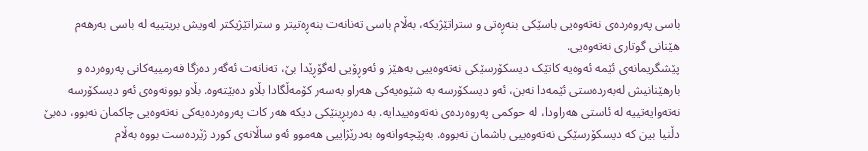باسی پەروەردەی نەتەوەیی باسێکی بنەڕەتی و ستراتێژیکە، بەڵام باسی تەنانەت بنەڕەتیتر و ستراتێژیکتر لەویش بریتییە لە باسی بەرهەم هێنانی گوتاری نەتەوەیی.
پێشگریمانەی ئێمە ئەوەیە کاتێک دیسکۆرسێکی نەتەوەییی بەهێز و ئەوڕۆیی لەگۆڕێدا بێ، تەنانەت ئەگەر دەزگا فەرمییەکانی پەروەردە و بارهێنانیش لەبەردەستی ئێمەدا نەبن، ئەو دیسکۆرسە بە شێوەیەکی هەراو بەسەر کۆمەڵگادا بڵاو دەبێتەوە. بڵاو بوونەوەی ئەو دیسکۆرسە نەتەوایەتییە لە ئاستی هەراودا، لە حوکمی پەروەردەی نەتەوەییدایە. بە دەربڕینێکی دیکە هەر کات پەروەردەیەکی نەتەوەیی چاکمان نەبوو، دەبێ دڵنیا بین کە دیسکۆرسێکی نەتەوەییی باشمان نەبووە. بەپێچەوانەوە بەدرێژاییی هەموو ئەو ساڵانەی کورد ژێردەست بووە بەڵام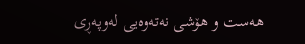هەست و هۆشی نەتەوەیی لەوپەڕی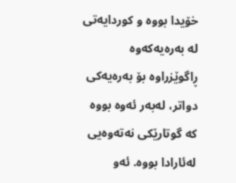خۆیدا بووە و کوردایەتی لە بەرەیەکەوە ڕاگوێزراوە بۆ بەرەیەکی دواتر، لەبەر ئەوە بووە کە گوتارێکی نەتەوەیی لەئارادا بووە. ئەو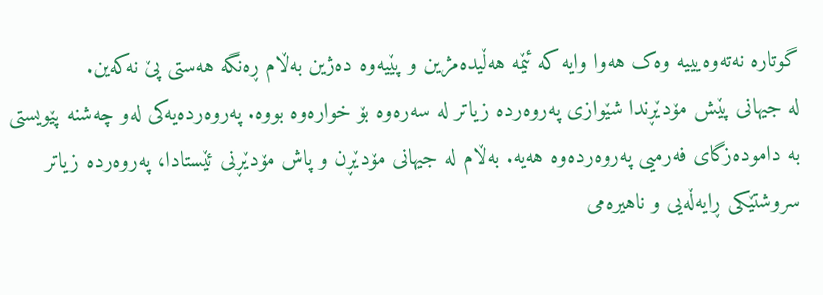گوتارە نەتەوەیییە وەک هەوا وایە کە ئێمە هەڵیدەمژین و پێیەوە دەژین بەڵام ڕەنگه هەستی پێ نەکەین.
لە جیهانی پێش مۆدێڕندا شێوازی پەروەردە زیاتر لە سەرەوە بۆ خوارەوە بووە. پەروەردەیەکی لەو چەشنه پێویستی به دامودەزگای فەرمیی پەروەردەوە هەیە. بەڵام لە جیهانی مۆدێڕن و پاش مۆدێڕنی ئێستادا، پەروەردە زیاتر سروشتێکی ڕایەڵەیی و ناهیرەمی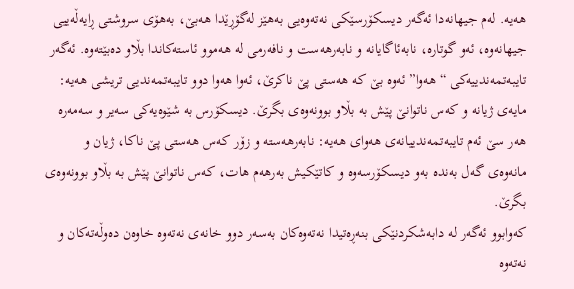هەیە. لەم جیهانەدا ئەگەر دیسکۆرسێکی نەتەوەیی بەهێز لەگۆڕێدا هەبێ، بەهۆی سروشتی ڕایەڵەییی جیهانەوە، ئەو گوتارە، نابەئاگایانە و نابەرهەست و نافەرمی لە هەموو ئاستەکاندا بڵاو دەبێتەوە. ئەگەر تایبەتمەندییەکی “هەوا” ئەوە بێ کە هەستی پێ ناکرێ، ئەوا هەوا دوو تایبەتمەندیی تریشی هەیە: مایەی ژیانە و کەس ناتوانێ پێش به بڵاو بوونەوەی بگرێ. دیسکۆرس به شێوەیەکی سەیر و سەمەرە هەر سێ ئەم تایبەتمەندییانەی هەوای هەیە: نابەرهەسته و زۆر کەس هەستی پێ ناکا، ژیان و مانەوەی گەل بەندە بەو دیسکۆرسەوە و کاتێکیش بەرهەم هات، کەس ناتوانێ پێش به بڵاو بوونەوەی بگرێ.
کەوابوو ئەگەر لە دابەشکردنێكی بنەڕەتیدا نەتەوەکان بەسەر دوو خانەی نەتەوە خاوەن دەوڵەتەکان و نەتەوە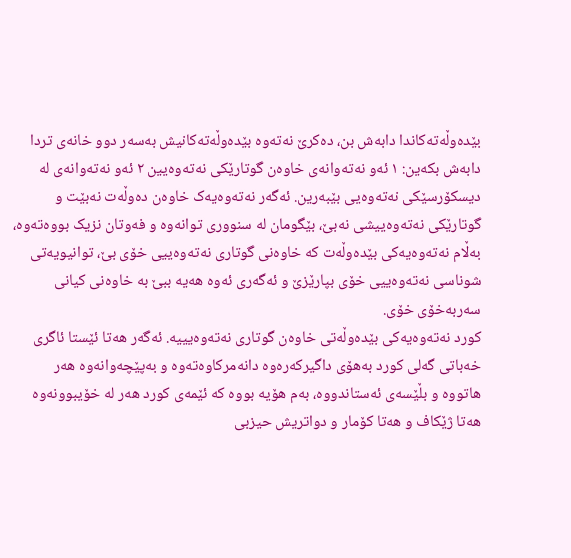بێدەوڵەتەکاندا دابەش بن، دەکرێ نەتەوە بێدەوڵەتەکانیش بەسەر دوو خانەی تردا دابەش بکەین: ١ ئەو نەتەوانەی خاوەن گوتارێکی نەتەوەیین ٢ ئەو نەتەوانەی لە دیسکۆرسێکی نەتەوەیی بێبەرین. ئەگەر نەتەوەیەک خاوەن دەوڵەت نەبێت و گوتارێکی نەتەوەییشی نەبێ، بێگومان لە سنووری توانەوە و فەوتان نزیک بووەتەوە، بەڵام نەتەوەیەکی بێدەوڵەت کە خاوەنی گوتاری نەتەوەییی خۆی بێ، توانیویەتی شوناسی نەتەوەییی خۆی بپارێزێ و ئەگەری ئەوە هەیە ببێ بە خاوەنی کیانی سەربەخۆی خۆی.
کورد نەتەوەیەکی بێدەوڵەتی خاوەن گوتاری نەتەوەیییە. ئەگەر هەتا ئێستا ئاگری خەباتی گەلی کورد بەهۆی داگیرکەرەوە دانەمرکاوەتەوە و بەپێچەوانەوە هەر هاتووە و بڵێسەی ئەستاندووە، بەم هۆیە بووە کە ئێمەی کورد هەر لە خۆیبوونەوە هەتا ژێکاف و هەتا کۆمار و دواتریش حیزبی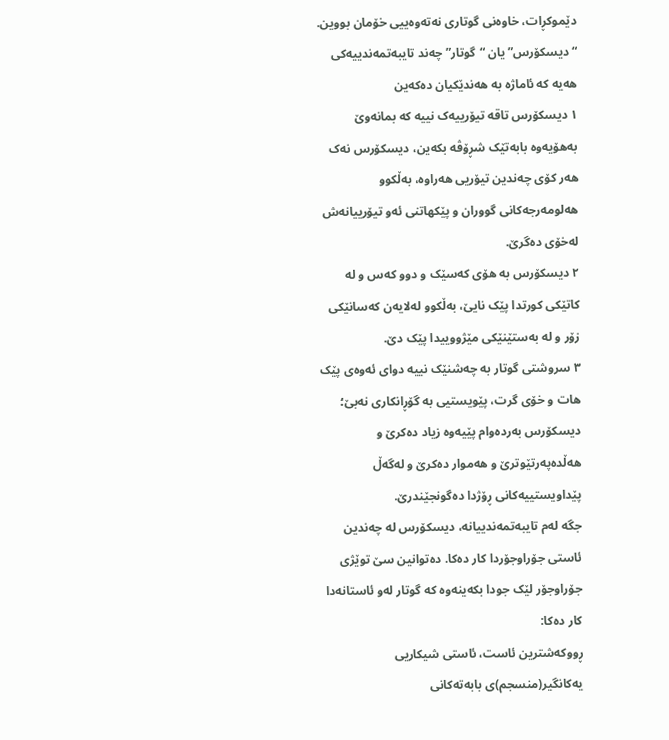دێموکڕات، خاوەنی گوتاری نەتەوەییی خۆمان بووین.
“دیسکۆرس” یان “گوتار” چەند تایبەتمەندییەکی هەیە کە ئاماژە به هەندێکیان دەکەین
١ دیسکۆرس تاقە تیۆرییەک نییە کە بمانەوێ بەهۆیەوە بابەتێک شڕۆڤه بکەین، دیسکۆرس نەک هەر کۆی چەندین تیۆریی هەراوە، بەڵکوو هەلومەرجەکانی گووران و پێکهاتنی ئەو تیۆرییانەش لەخۆی دەگرێ.
٢ دیسکۆرس بە هۆی کەسێک و دوو کەس و لە کاتێکی کورتدا پێک نایێ، بەڵکوو لەلایەن کەسانێکی زۆر و لە بەستێنێکی مێژووییدا پێک دێ.
٣ سروشتی گوتار بە چەشنێک نییە دوای ئەوەی پێک هات و خۆی گرت، پێویستیی به گۆڕانکاری نەبێ؛ دیسکۆرس بەردەوام پێیەوە زیاد دەکرێ و هەڵدەپەرتێوترێ و هەموار دەکرێ و لەگەڵ پێداویستییەکانی ڕۆژدا دەگونجێندرێ.
جگه لەم تایبەتمەندییانە، دیسکۆرس لە چەندین ئاستی جۆراوجۆردا کار دەکا. دەتوانین سێ توێژی جۆراوجۆر لێک جودا بکەینەوە کە گوتار لەو ئاستانەدا کار دەکا:
ڕووکەشترین ئاست، ئاستی شیکاریی یەکانگیر(منسجم)ی بابەتەکانی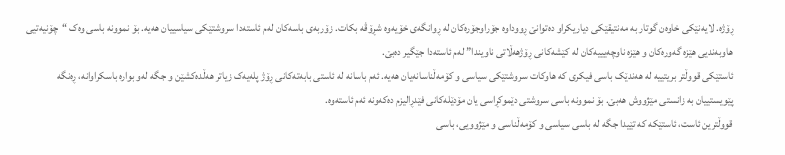ڕۆژە. لایەنێکی خاوەن گوتار به مەنتیقێکی دیاریکراو دەتوانێ ڕووداوە جۆراوجۆرەکان لە ڕوانگەی خۆیەوە شڕۆڤه بکات. زۆربەی باسەکان لەم ئاستەدا سروشتێکی سیاسییان هەیە. بۆ نموونە باسی وەک “چۆنیەتیی هاوبەندیی هێزە گەورەکان و هێزە ناوچەیییەکان لە کێشەکانی ڕۆژهەڵاتی ناویندا” لەم ئاستەدا جێگیر دەبێ.
ئاستێکی قووڵتر بریتییە لە هەندێک باسی فیکری کە هاوکات سروشتێکی سیاسی و کۆمەڵناسانەیان هەیە. ئەم باسانە لە ئاستی بابەتەکانی ڕۆژ پلەیەک زیاتر هەڵدەکشێن و جگه لەو بوارە باسکراوانە، ڕەنگه پێویستییان بە زانستی مێژووش هەبێ. بۆ نموونە باسی سروشتی دێموکڕاسی یان مۆدێلەکانی فێدڕالیزم دەکەونه ئەم ئاستەوە.
قووڵترین ئاست، ئاستێکە کە تێیدا جگه لە باسی سیاسی و کۆمەڵناسی و مێژوویی، باسی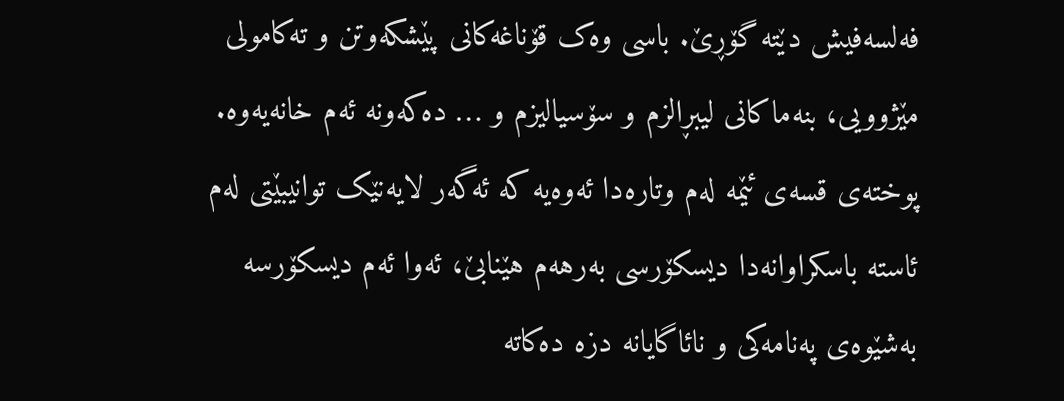فەلسەفیش دێتە گۆڕێ. باسی وەک قۆناغەکانی پێشکەوتن و تەکامولی مێژوویی، بنەماکانی لیبڕالزم و سۆسیالیزم و … دەکەونە ئەم خانەیەوە.
پوختەی قسەی ئێمە لەم وتارەدا ئەوەیە کە ئەگەر لایەنێک توانیبێتی لەم ئاستە باسکراوانەدا دیسکۆرسی بەرهەم هێنابێ، ئەوا ئەم دیسکۆرسە بەشێوەی پەنامەکی و نائاگایانە دزە دەکاتە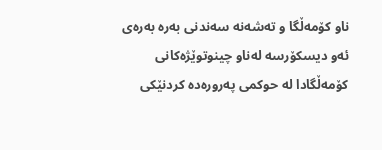ناو کۆمەڵگا و تەشەنە سەندنی بەرە بەرەی ئەو دیسکۆرسە لەناو چینوتوێژەکانی کۆمەڵگادا لە حوکمی پەرورەدە کردنێکی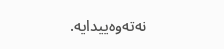نەتەوەییدایە.